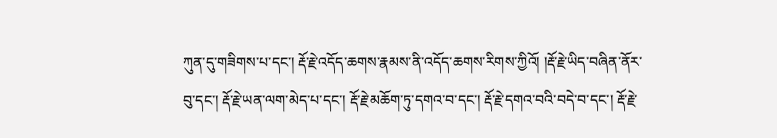ཀུན་དུ་གཟིགས་པ་དང་། རྡོ་རྗེ་འདོད་ཆགས་རྣམས་ནི་འདོད་ཆགས་རིགས་ཀྱིའོ། །རྡོ་རྗེ་ཡིད་བཞིན་ནོར་བུ་དང་། རྡོ་རྗེ་ཡན་ལག་མེད་པ་དང་། རྡོ་རྗེ་མཆོག་ཏུ་དགའ་བ་དང་། རྡོ་རྗེ་དགའ་བའི་བདེ་བ་དང་། རྡོ་རྗེ་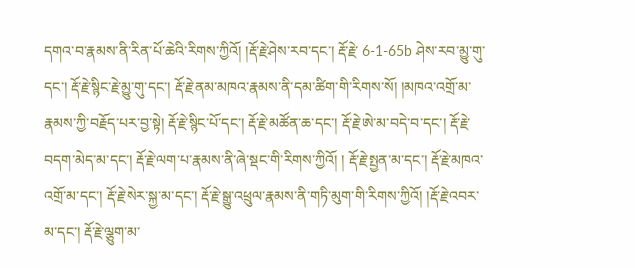དགའ་བ་རྣམས་ནི་རིན་པོ་ཆེའི་རིགས་ཀྱིའོ། །རྡོ་རྗེ་ཤེས་རབ་དང་། རྡོ་རྗེ་ 6-1-65b ཤེས་རབ་མྱུ་གུ་དང་། རྡོ་རྗེ་སྙིང་རྗེ་མྱུ་གུ་དང་། རྡོ་རྗེ་ནམ་མཁའ་རྣམས་ནི་དམ་ཚིག་གི་རིགས་སོ། །མཁའ་འགྲོ་མ་རྣམས་ཀྱི་བརྗོད་པར་བྱ་སྟེ། རྡོ་རྗེ་སྙིང་པོ་དང་། རྡོ་རྗེ་མཚོན་ཆ་དང་། རྡོ་རྗེ་ཨེ་མ་བདེ་བ་དང་། རྡོ་རྗེ་བདག་མེད་མ་དང་། རྡོ་རྗེ་ལག་པ་རྣམས་ནི་ཞེ་སྡང་གི་རིགས་ཀྱིའོ། ། རྡོ་རྗེ་སྤྱན་མ་དང་། རྡོ་རྗེ་མཁའ་འགྲོ་མ་དང་། རྡོ་རྗེ་སེར་སྐྱ་མ་དང་། རྡོ་རྗེ་སྒྱུ་འཕྲུལ་རྣམས་ནི་གཏི་མུག་གི་རིགས་ཀྱིའོ། །རྡོ་རྗེ་འབར་མ་དང་། རྡོ་རྗེ་ལྕུག་མ་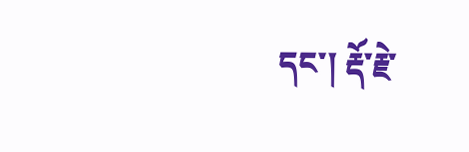དང་། རྡོ་རྗེ་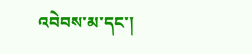འབེབས་མ་དང་།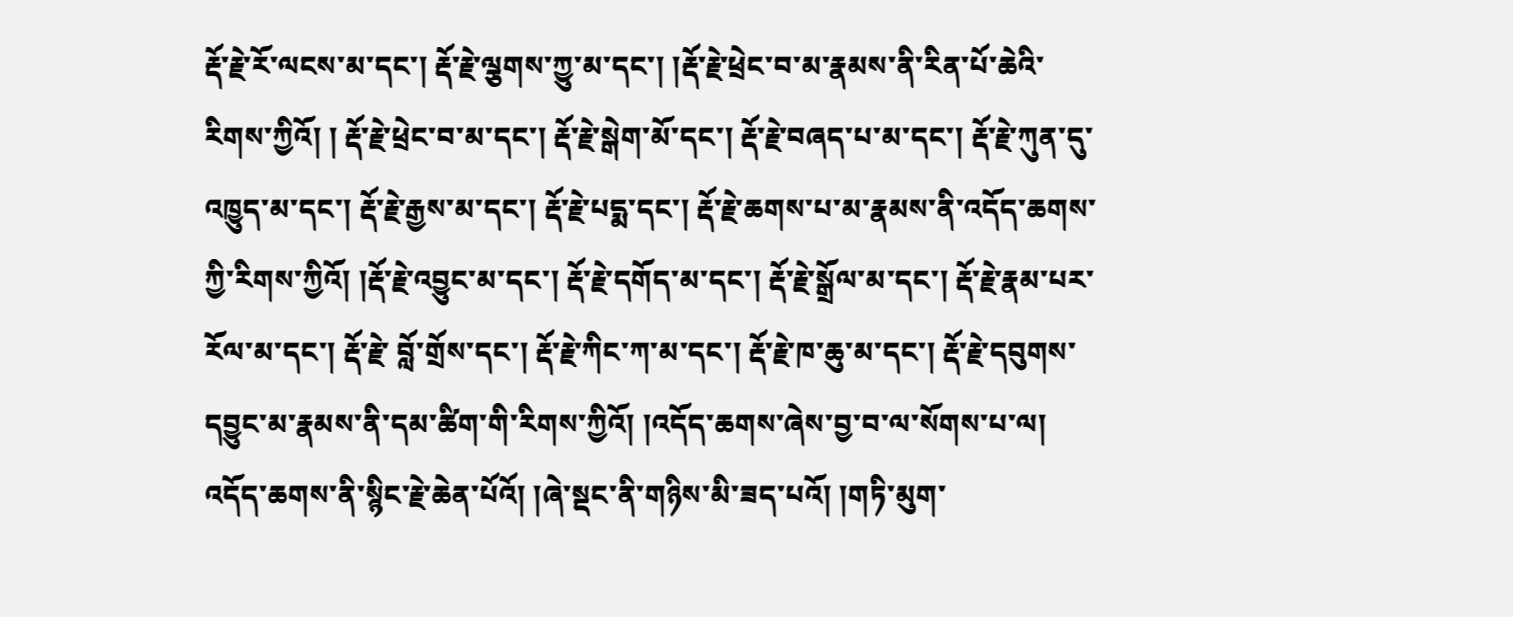རྡོ་རྗེ་རོ་ལངས་མ་དང་། རྡོ་རྗེ་ལྕགས་ཀྱུ་མ་དང་། །རྡོ་རྗེ་ཕྲེང་བ་མ་རྣམས་ནི་རིན་པོ་ཆེའི་རིགས་ཀྱིའོ། ། རྡོ་རྗེ་ཕྲེང་བ་མ་དང་། རྡོ་རྗེ་སྒེག་མོ་དང་། རྡོ་རྗེ་བཞད་པ་མ་དང་། རྡོ་རྗེ་ཀུན་དུ་འཁྱུད་མ་དང་། རྡོ་རྗེ་རྒྱས་མ་དང་། རྡོ་རྗེ་པདྨ་དང་། རྡོ་རྗེ་ཆགས་པ་མ་རྣམས་ནི་འདོད་ཆགས་ཀྱི་རིགས་ཀྱིའོ། །རྡོ་རྗེ་འབྱུང་མ་དང་། རྡོ་རྗེ་དགོད་མ་དང་། རྡོ་རྗེ་སྒྲོལ་མ་དང་། རྡོ་རྗེ་རྣམ་པར་རོལ་མ་དང་། རྡོ་རྗེ་ བློ་གྲོས་དང་། རྡོ་རྗེ་ཀིང་ཀ་མ་དང་། རྡོ་རྗེ་ཁ་ཆུ་མ་དང་། རྡོ་རྗེ་དབུགས་དབྱུང་མ་རྣམས་ནི་དམ་ཚིག་གི་རིགས་ཀྱིའོ། །འདོད་ཆགས་ཞེས་བྱ་བ་ལ་སོགས་པ་ལ། འདོད་ཆགས་ནི་སྙིང་རྗེ་ཆེན་པོའོ། །ཞེ་སྡང་ནི་གཉིས་མི་ཟད་པའོ། །གཏི་མུག་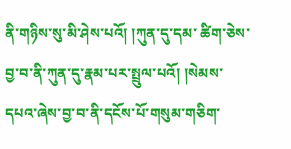ནི་གཉིས་སུ་མི་ཤེས་པའོ། །ཀུན་དུ་དམ་ ཚིག་ཅེས་བྱ་བ་ནི་ཀུན་དུ་རྣམ་པར་སྤྲུལ་པའོ། །སེམས་དཔའ་ཞེས་བྱ་བ་ནི་དངོས་པོ་གསུམ་གཅིག་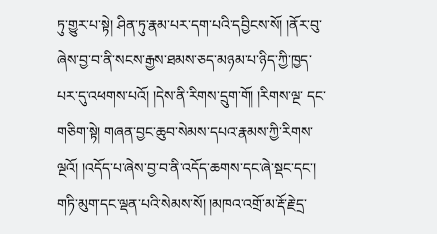ཏུ་གྱུར་པ་སྟེ། ཤིན་ཏུ་རྣམ་པར་དག་པའི་དབྱིངས་སོ། །ནོར་བུ་ཞེས་བྱ་བ་ནི་སངས་རྒྱས་ཐམས་ཅད་མཉམ་པ་ཉིད་ཀྱི་ཁྱད་པར་དུ་འཕགས་པའོ། །དེས་ནི་རིགས་དྲུག་གོ། །རིགས་ལྔ་ དང་གཅིག་སྟེ། གཞན་བྱང་ཆུབ་སེམས་དཔའ་རྣམས་ཀྱི་རིགས་ལྔའོ། །འདོད་པ་ཞེས་བྱ་བ་ནི་འདོད་ཆགས་དང་ཞེ་སྡང་དང་། གཏི་མུག་དང་ལྡན་པའི་སེམས་སོ། །མཁའ་འགྲོ་མ་རྡོ་རྗེ་དྲ་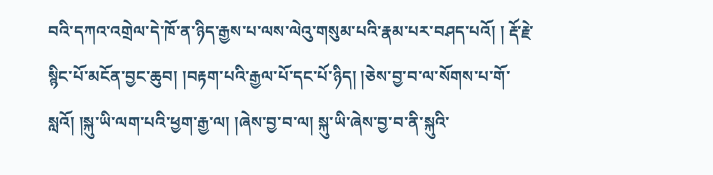བའི་དཀའ་འགྲེལ་དེ་ཁོ་ན་ཉིད་རྒྱས་པ་ལས་ལེའུ་གསུམ་པའི་རྣམ་པར་བཤད་པའོ། ། རྡོ་རྗེ་སྙིང་པོ་མངོན་བྱང་ཆུབ། །བརྟག་པའི་རྒྱལ་པོ་དང་པོ་ཉིད། །ཅེས་བྱ་བ་ལ་སོགས་པ་གོ་སླའོ། །སྐུ་ཡི་ལག་པའི་ཕྱག་རྒྱ་ལ། །ཞེས་བྱ་བ་ལ། སྐུ་ཡི་ཞེས་བྱ་བ་ནི་སྐུའི་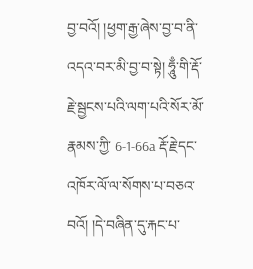བྱ་བའོ། །ཕྱག་རྒྱ་ཞེས་བྱ་བ་ནི་འདའ་བར་མི་བྱ་བ་སྟེ། ཧཱུྃ་གི་རྡོ་རྗེ་སྦྱངས་པའི་ལག་པའི་སོར་མོ་རྣམས་ཀྱི་ 6-1-66a རྡོ་རྗེ་དང་འཁོར་ལོ་ལ་སོགས་པ་བཅའ་བའོ། །དེ་བཞིན་དུ་རྐང་པ་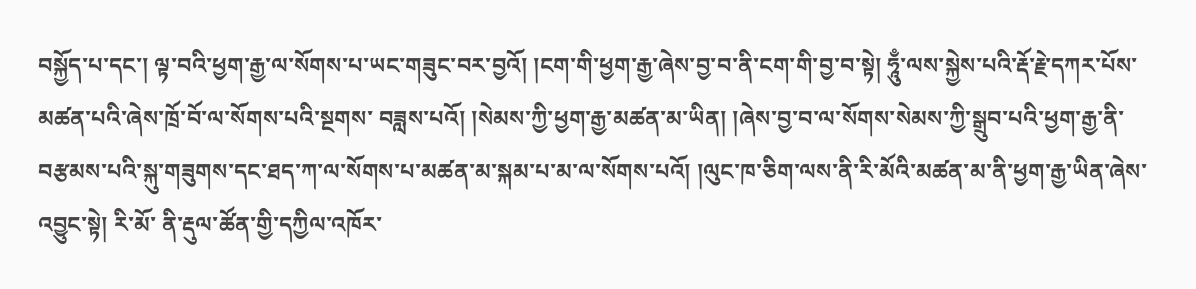བསྐྱོད་པ་དང་། ལྟ་བའི་ཕྱག་རྒྱ་ལ་སོགས་པ་ཡང་གཟུང་བར་བྱའོ། །ངག་གི་ཕྱག་རྒྱ་ཞེས་བྱ་བ་ནི་ངག་གི་བྱ་བ་སྟེ། ཧཱུྃ་ལས་སྐྱེས་པའི་རྡོ་རྗེ་དཀར་པོས་མཚན་པའི་ཞེས་ཁྲོ་བོ་ལ་སོགས་པའི་སྔགས་ བཟླས་པའོ། །སེམས་ཀྱི་ཕྱག་རྒྱ་མཚན་མ་ཡིན། །ཞེས་བྱ་བ་ལ་སོགས་སེམས་ཀྱི་སྒྲུབ་པའི་ཕྱག་རྒྱ་ནི་བརྩམས་པའི་སྐུ་གཟུགས་དང་ཐད་ཀ་ལ་སོགས་པ་མཚན་མ་སྐམ་པ་མ་ལ་སོགས་པའོ། །ལུང་ཁ་ཅིག་ལས་ནི་རི་མོའི་མཚན་མ་ནི་ཕྱག་རྒྱ་ཡིན་ཞེས་འབྱུང་སྟེ། རི་མོ་ ནི་རྡུལ་ཚོན་གྱི་དཀྱིལ་འཁོར་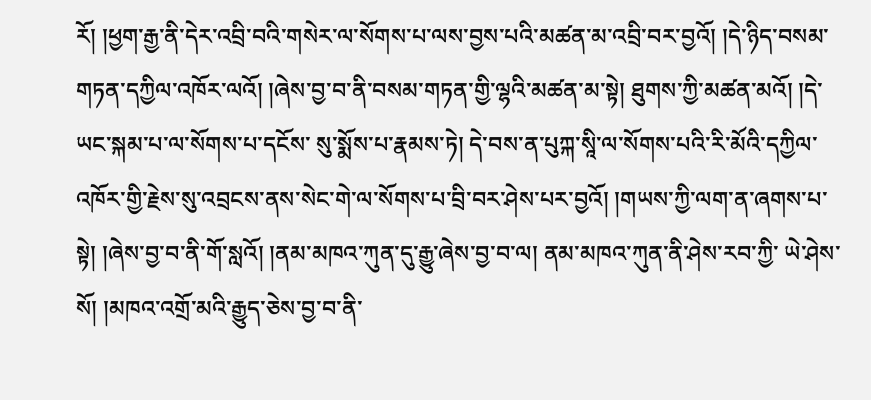རོ། །ཕྱག་རྒྱ་ནི་དེར་འབྲི་བའི་གསེར་ལ་སོགས་པ་ལས་བྱས་པའི་མཚན་མ་འབྲི་བར་བྱའོ། །དེ་ཉིད་བསམ་གཏན་དཀྱིལ་འཁོར་ལའོ། །ཞེས་བྱ་བ་ནི་བསམ་གཏན་གྱི་ལྷའི་མཚན་མ་སྟེ། ཐུགས་ཀྱི་མཚན་མའོ། །དེ་ཡང་སྐམ་པ་ལ་སོགས་པ་དངོས་ སུ་སྨོས་པ་རྣམས་ཏེ། དེ་བས་ན་པུཀྐ་སཱི་ལ་སོགས་པའི་རི་མོའི་དཀྱིལ་འཁོར་གྱི་རྗེས་སུ་འབྲངས་ནས་སེང་གེ་ལ་སོགས་པ་བྲི་བར་ཤེས་པར་བྱའོ། །གཡས་ཀྱི་ལག་ན་ཞགས་པ་སྟེ། །ཞེས་བྱ་བ་ནི་གོ་སླའོ། །ནམ་མཁའ་ཀུན་དུ་རྒྱུ་ཞེས་བྱ་བ་ལ། ནམ་མཁའ་ཀུན་ནི་ཤེས་རབ་ཀྱི་ ཡེ་ཤེས་སོ། །མཁའ་འགྲོ་མའི་རྒྱུད་ཅེས་བྱ་བ་ནི་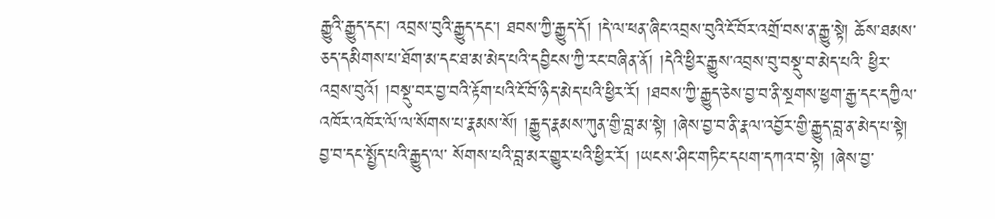རྒྱུའི་རྒྱུད་དང་། འབྲས་བུའི་རྒྱུད་དང་། ཐབས་ཀྱི་རྒྱུད་དོ། །དེ་ལ་ཕན་ཞིང་འབྲས་བུའི་ངོ་བོར་འགྲོ་བས་ན་རྒྱུ་སྟེ། ཆོས་ཐམས་ཅད་དམིགས་པ་ཐོག་མ་དང་ཐ་མ་མེད་པའི་དབྱིངས་ཀྱི་རང་བཞིན་ནོ། །དེའི་ཕྱིར་རྒྱུས་འབྲས་བུ་བསྡུ་བ་མེད་པའི་ ཕྱིར་འབྲས་བུའོ། །བསྡུ་བར་བྱ་བའི་རྟོག་པའི་ངོ་བོ་ཉིད་མེད་པའི་ཕྱིར་རོ། །ཐབས་ཀྱི་རྒྱུད་ཅེས་བྱ་བ་ནི་སྔགས་ཕྱག་རྒྱ་དང་དཀྱིལ་འཁོར་འཁོར་ལོ་ལ་སོགས་པ་རྣམས་སོ། །རྒྱུད་རྣམས་ཀུན་གྱི་བླ་མ་སྟེ། །ཞེས་བྱ་བ་ནི་རྣལ་འབྱོར་གྱི་རྒྱུད་བླ་ན་མེད་པ་སྟེ། བྱ་བ་དང་སྤྱོད་པའི་རྒྱུད་ལ་ སོགས་པའི་བླ་མར་གྱུར་པའི་ཕྱིར་རོ། །ཡངས་ཤིང་གཏིང་དཔག་དཀའ་བ་སྟེ། །ཞེས་བྱ་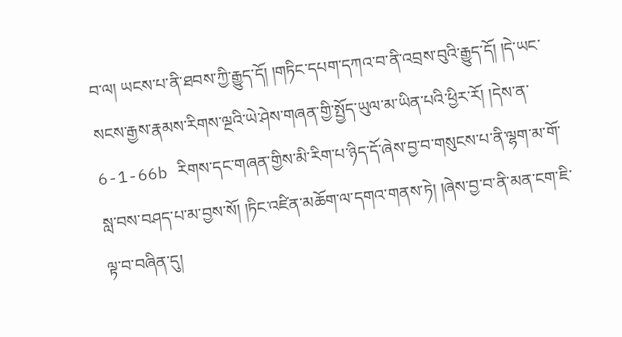བ་ལ། ཡངས་པ་ནི་ཐབས་ཀྱི་རྒྱུད་དོ། །གཏིང་དཔག་དཀའ་བ་ནི་འབྲས་བུའི་རྒྱུད་དོ། །དེ་ཡང་སངས་རྒྱས་རྣམས་རིགས་ལྔའི་ཡེ་ཤེས་གཞན་གྱི་སྤྱོད་ཡུལ་མ་ཡིན་པའི་ཕྱིར་རོ། །དེས་ན་ 6-1-66b རིགས་དང་གཞན་གྱིས་མི་རིག་པ་ཉིད་དོ་ཞེས་བྱ་བ་གསུངས་པ་ནི་ལྷག་མ་གོ་སླ་བས་བཤད་པ་མ་བྱས་སོ། །ཏིང་འཛིན་མཆོག་ལ་དགའ་གནས་ཏེ། །ཞེས་བྱ་བ་ནི་མན་ངག་ཇི་ལྟ་བ་བཞིན་དུ།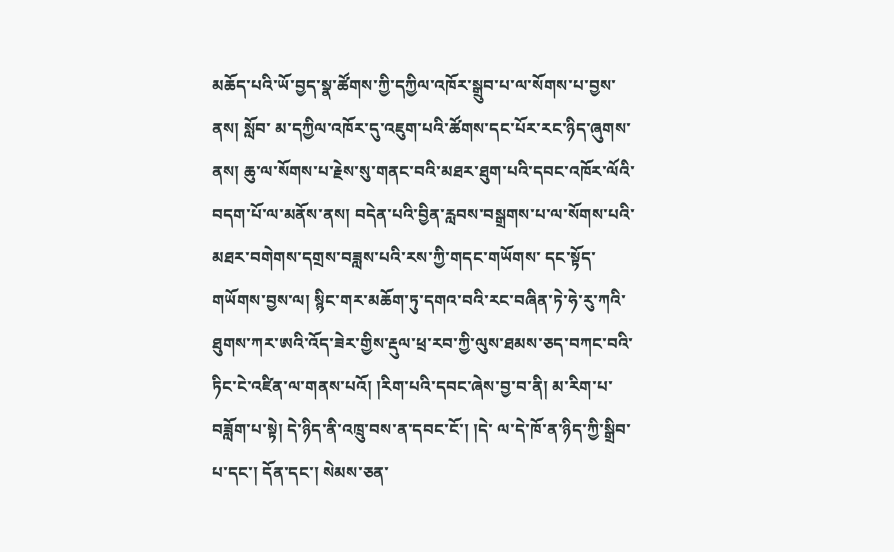མཆོད་པའི་ཡོ་བྱད་སྣ་ཚོགས་ཀྱི་དཀྱིལ་འཁོར་སྒྲུབ་པ་ལ་སོགས་པ་བྱས་ནས། སློབ་ མ་དཀྱིལ་འཁོར་དུ་འཇུག་པའི་ཚོགས་དང་པོར་རང་ཉིད་ཞུགས་ནས། ཆུ་ལ་སོགས་པ་རྗེས་སུ་གནང་བའི་མཐར་ཐུག་པའི་དབང་འཁོར་ལོའི་བདག་པོ་ལ་མནོས་ནས། བདེན་པའི་བྱིན་རླབས་བསྒྲགས་པ་ལ་སོགས་པའི་མཐར་བགེགས་དགྲས་བཟླས་པའི་རས་ཀྱི་གདང་གཡོགས་ དང་སྟོད་གཡོགས་བྱས་ལ། སྙིང་གར་མཆོག་ཏུ་དགའ་བའི་རང་བཞིན་ཏེ་ཧེ་རུ་ཀའི་ཐུགས་ཀར་ཨའི་འོད་ཟེར་གྱིས་རྡུལ་ཕྲ་རབ་ཀྱི་ལུས་ཐམས་ཅད་བཀང་བའི་ཏིང་ངེ་འཛིན་ལ་གནས་པའོ། །རིག་པའི་དབང་ཞེས་བྱ་བ་ནི། མ་རིག་པ་བཟློག་པ་སྟེ། དེ་ཉིད་ནི་འཁྲུ་བས་ན་དབང་ངོ་། །དེ་ ལ་དེ་ཁོ་ན་ཉིད་ཀྱི་སྒྲིབ་པ་དང་། དོན་དང་། སེམས་ཅན་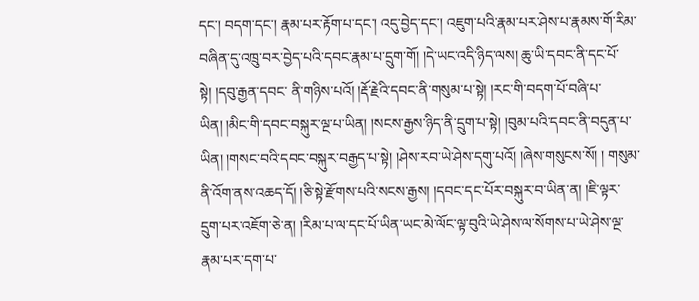དང་། བདག་དང་། རྣམ་པར་རྟོག་པ་དང་། འདུ་བྱེད་དང་། འཇུག་པའི་རྣམ་པར་ཤེས་པ་རྣམས་གོ་རིམ་བཞིན་དུ་འཁྲུ་བར་བྱེད་པའི་དབང་རྣམ་པ་དྲུག་གོ། །དེ་ཡང་འདི་ཉིད་ལས། ཆུ་ཡི་དབང་ནི་དང་པོ་སྟེ། །དབུ་རྒྱན་དབང་ ནི་གཉིས་པའོ། །རྡོ་རྗེའི་དབང་ནི་གསུམ་པ་སྟེ། །རང་གི་བདག་པོ་བཞི་པ་ཡིན། །མིང་གི་དབང་བསྐུར་ལྔ་པ་ཡིན། །སངས་རྒྱས་ཉིད་ནི་དྲུག་པ་སྟེ། །བུམ་པའི་དབང་ནི་བདུན་པ་ཡིན། །གསང་བའི་དབང་བསྐུར་བརྒྱད་པ་སྟེ། །ཤེས་རབ་ཡེ་ཤེས་དགུ་པའོ། །ཞེས་གསུངས་སོ། ། གསུམ་ནི་འོག་ནས་འཆད་དོ། །ཅི་སྟེ་རྫོགས་པའི་སངས་རྒྱས། །དབང་དང་པོར་བསྐུར་བ་ཡིན་ན། །ཇི་ལྟར་དྲུག་པར་འཇོག་ཅེ་ན། །རིམ་པ་ལ་དང་པོ་ཡིན་ཡང་མེ་ལོང་ལྟ་བུའི་ཡེ་ཤེས་ལ་སོགས་པ་ཡེ་ཤེས་ལྔ་རྣམ་པར་དག་པ་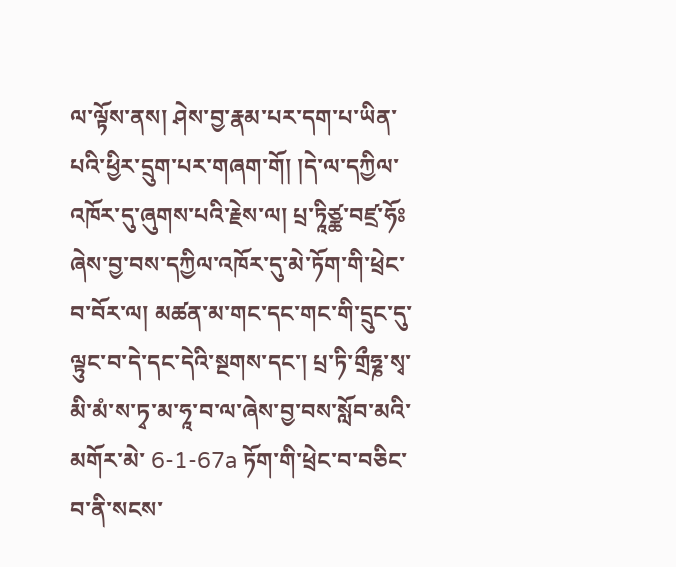ལ་ལྟོས་ནས། ཤེས་བྱ་རྣམ་པར་དག་པ་ཡིན་ པའི་ཕྱིར་དྲུག་པར་གཞག་གོ། །དེ་ལ་དཀྱིལ་འཁོར་དུ་ཞུགས་པའི་རྗེས་ལ། པྲ་ཏཱིཙྪ་བཛྲ་ཧོཿཞེས་བྱ་བས་དཀྱིལ་འཁོར་དུ་མེ་ཏོག་གི་ཕྲེང་བ་བོར་ལ། མཚན་མ་གང་དང་གང་གི་དྲུང་དུ་ལྟུང་བ་དེ་དང་དེའི་སྔགས་དང་། པྲ་ཏི་གྲྀཧྞ་སྭ་མི་མཾ་ས་ཏྭ་མ་ཧཱ་བ་ལ་ཞེས་བྱ་བས་སློབ་མའི་མགོར་མེ་ 6-1-67a ཏོག་གི་ཕྲེང་བ་བཅིང་བ་ནི་སངས་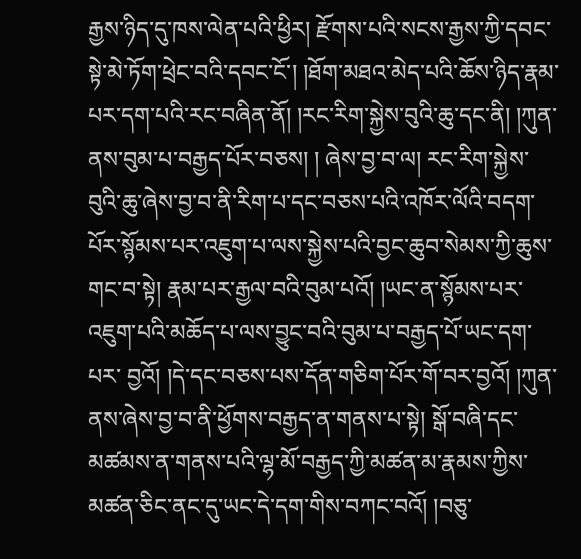རྒྱས་ཉིད་དུ་ཁས་ལེན་པའི་ཕྱིར། རྫོགས་པའི་སངས་རྒྱས་ཀྱི་དབང་སྟེ་མེ་ཏོག་ཕྲེང་བའི་དབང་ངོ་། །ཐོག་མཐའ་མེད་པའི་ཆོས་ཉིད་རྣམ་པར་དག་པའི་རང་བཞིན་ནོ། །རང་རིག་སྐྱེས་བུའི་ཆུ་དང་ནི། །ཀུན་ནས་བུམ་པ་བརྒྱད་པོར་བཅས། ། ཞེས་བྱ་བ་ལ། རང་རིག་སྐྱེས་བུའི་ཆུ་ཞེས་བྱ་བ་ནི་རིག་པ་དང་བཅས་པའི་འཁོར་ལོའི་བདག་པོར་སྙོམས་པར་འཇུག་པ་ལས་སྐྱེས་པའི་བྱང་ཆུབ་སེམས་ཀྱི་ཆུས་གང་བ་སྟེ། རྣམ་པར་རྒྱལ་བའི་བུམ་པའོ། །ཡང་ན་སྙོམས་པར་འཇུག་པའི་མཆོད་པ་ལས་བྱུང་བའི་བུམ་པ་བརྒྱད་པོ་ཡང་དག་པར་ བྱའོ། །དེ་དང་བཅས་པས་དོན་གཅིག་པོར་གོ་བར་བྱའོ། །ཀུན་ནས་ཞེས་བྱ་བ་ནི་ཕྱོགས་བརྒྱད་ན་གནས་པ་སྟེ། སྒོ་བཞི་དང་མཚམས་ན་གནས་པའི་ལྷ་མོ་བརྒྱད་ཀྱི་མཚན་མ་རྣམས་ཀྱིས་མཚན་ཅིང་ནང་དུ་ཡང་དེ་དག་གིས་བཀང་བའོ། །བཅུ་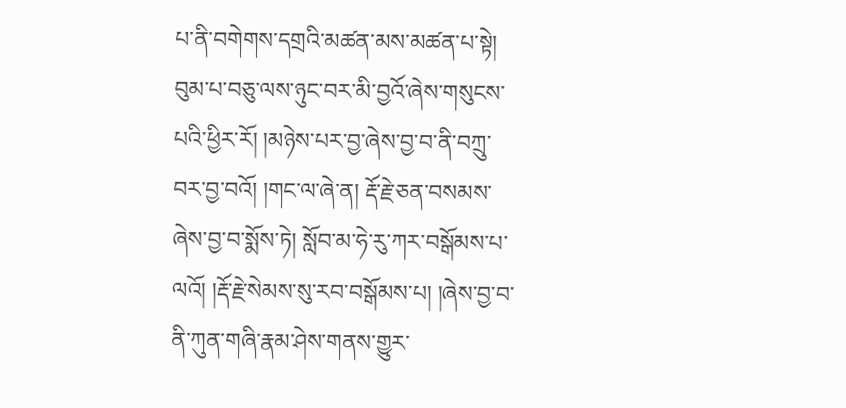པ་ནི་བགེགས་དགྲའི་མཚན་མས་མཚན་པ་སྟེ། བུམ་པ་བཅུ་ལས་ཉུང་བར་མི་བྱའོ་ཞེས་གསུངས་པའི་ཕྱིར་རོ། །མཉེས་པར་བྱ་ཞེས་བྱ་བ་ནི་བཀྲུ་བར་བྱ་བའོ། །གང་ལ་ཞེ་ན། རྡོ་རྗེ་ཅན་བསམས་ཞེས་བྱ་བ་སྨོས་ཏེ། སློབ་མ་ཧེ་རུ་ཀར་བསྒོམས་པ་ལའོ། །རྡོ་རྗེ་སེམས་སུ་རབ་བསྒོམས་པ། །ཞེས་བྱ་བ་ནི་ཀུན་གཞི་རྣམ་ཤེས་གནས་གྱུར་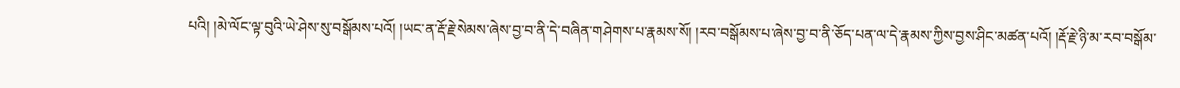པའི། །མེ་ལོང་ལྟ་བུའི་ཡེ་ཤེས་སུ་བསྒོམས་པའོ། །ཡང་ན་རྡོ་རྗེ་སེམས་ཞེས་བྱ་བ་ནི་དེ་བཞིན་གཤེགས་པ་རྣམས་སོ། །རབ་བསྒོམས་པ་ཞེས་བྱ་བ་ནི་ཅོད་པན་ལ་དེ་རྣམས་ཀྱིས་བྱས་ཤིང་མཚན་པའོ། །རྡོ་རྗེ་ཉི་མ་རབ་བསྒོམ་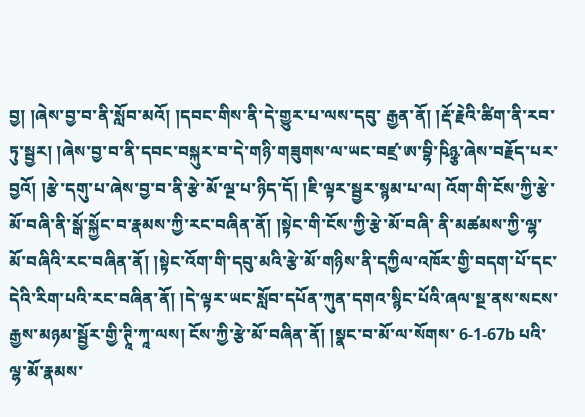བྱ། །ཞེས་བྱ་བ་ནི་སློབ་མའོ། །དབང་གིས་ནི་དེ་གྱུར་པ་ལས་དབུ་ རྒྱན་ནོ། །རྡོ་རྗེའི་ཚིག་ནི་རབ་ཏུ་སྦྱར། །ཞེས་བྱ་བ་ནི་དབང་བསྐུར་བ་དེ་གཉི་གཟུགས་ལ་ཡང་བཛྲ་ཨ་བྷི་ཥིཉྩ་ཞེས་བརྗོད་པར་བྱའོ། །རྩེ་དགུ་པ་ཞེས་བྱ་བ་ནི་རྩེ་མོ་ལྔ་པ་ཉིད་དོ། །ཇི་ལྟར་སྦྱར་སྙམ་པ་ལ། འོག་གི་ངོས་ཀྱི་རྩེ་མོ་བཞི་ནི་སྒོ་སྐྱོང་བ་རྣམས་ཀྱི་རང་བཞིན་ནོ། །སྟེང་གི་ངོས་ཀྱི་རྩེ་མོ་བཞི་ ནི་མཚམས་ཀྱི་ལྷ་མོ་བཞིའི་རང་བཞིན་ནོ། །སྟེང་འོག་གི་དབུ་མའི་རྩེ་མོ་གཉིས་ནི་དཀྱིལ་འཁོར་གྱི་བདག་པོ་དང་དེའི་རིག་པའི་རང་བཞིན་ནོ། །དེ་ལྟར་ཡང་སློབ་དཔོན་ཀུན་དགའ་སྙིང་པོའི་ཞལ་སྔ་ནས་སངས་རྒྱས་མཉམ་སྦྱོར་གྱི་ཊཱི་ཀཱ་ལས། ངོས་ཀྱི་རྩེ་མོ་བཞིན་ནོ། །སྣང་བ་མོ་ལ་སོགས་ 6-1-67b པའི་ལྷ་མོ་རྣམས་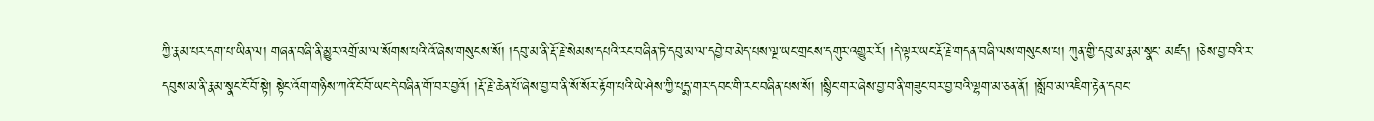ཀྱི་རྣམ་པར་དག་པ་ཡིན་ལ། གཞན་བཞི་ནི་མྱུར་འགྲོ་མ་ལ་སོགས་པའི་འོ་ཞེས་གསུངས་སོ། །དབུ་མ་ནི་རྡོ་རྗེ་སེམས་དཔའི་རང་བཞིན་ཏེ་དབུ་མ་ལ་དབྱེ་བ་མེད་པས་ལྔ་ཡང་གྲངས་དགུར་འགྱུར་རོ། །དེ་ལྟར་ཡང་རྡོ་རྗེ་གདན་བཞི་ལས་གསུངས་པ། ཀུན་གྱི་དབུ་མ་རྣམ་སྣང་ མཛད། །ཅེས་བྱ་བའི་ར་དབུས་མ་ནི་རྣམ་སྣང་ངོ་བོ་སྟེ། སྟེང་འོག་གཉིས་ཀའོ་ངོ་བོ་ཡང་དེ་བཞིན་གོ་བར་བྱའོ། །རྡོ་རྗེ་ཆེན་པོ་ཞེས་བྱ་བ་ནི་སོ་སོར་རྟོག་པའི་ཡེ་ཤེས་ཀྱི་པདྨ་གར་དབང་གི་རང་བཞིན་པས་སོ། །སྙིང་གར་ཞེས་བྱ་བ་ནི་གཟུང་བར་བྱ་བའི་ལྷག་མ་ཅན་ནོ། །སློབ་མ་འཇིག་རྟེན་དབང་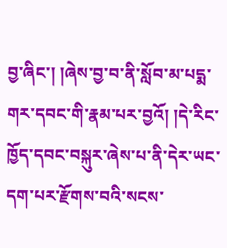བྱ་ཞིང་། །ཞེས་བྱ་བ་ནི་སློབ་མ་པདྨ་གར་དབང་གི་རྣམ་པར་བྱའོ། །དེ་རིང་ཁྱོད་དབང་བསྐུར་ཞེས་པ་ནི་དེར་ཡང་དག་པར་རྫོགས་བའི་སངས་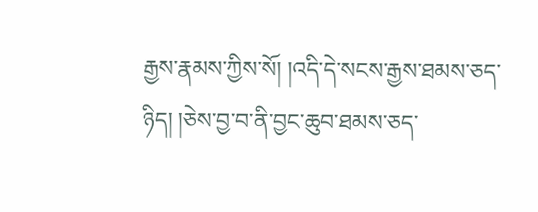རྒྱས་རྣམས་ཀྱིས་སོ། །འདི་དེ་སངས་རྒྱས་ཐམས་ཅད་ཉིད། །ཅེས་བྱ་བ་ནི་བྱང་ཆུབ་ཐམས་ཅད་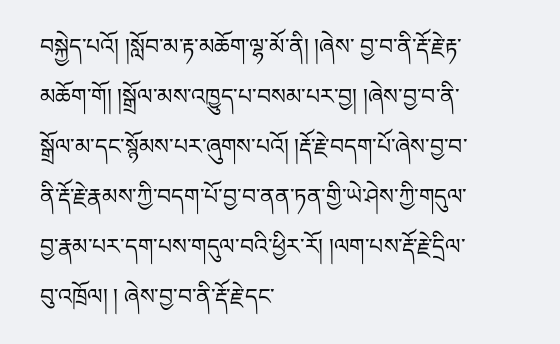བསྐྱེད་པའོ། །སློབ་མ་རྟ་མཆོག་ལྷ་མོ་ནི། །ཞེས་ བྱ་བ་ནི་རྡོ་རྗེ་རྟ་མཆོག་གོ། །སྒྲོལ་མས་འཁྱུད་པ་བསམ་པར་བྱ། །ཞེས་བྱ་བ་ནི་སྒྲོལ་མ་དང་སྙོམས་པར་ཞུགས་པའོ། །རྡོ་རྗེ་བདག་པོ་ཞེས་བྱ་བ་ནི་རྡོ་རྗེ་རྣམས་ཀྱི་བདག་པོ་བྱ་བ་ནན་ཏན་གྱི་ཡེ་ཤེས་ཀྱི་གདུལ་བྱ་རྣམ་པར་དག་པས་གདུལ་བའི་ཕྱིར་རོ། །ལག་པས་རྡོ་རྗེ་དྲིལ་བུ་འཁྲོལ། ། ཞེས་བྱ་བ་ནི་རྡོ་རྗེ་དང་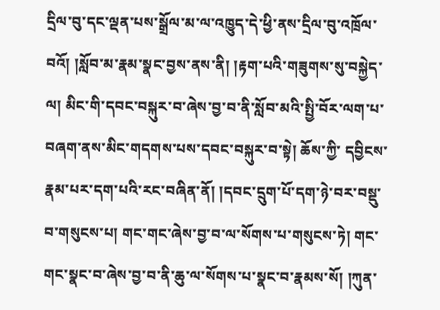དྲིལ་བུ་དང་ལྡན་པས་སྒྲོལ་མ་ལ་འཁྱུད་དེ་ཕྱི་ནས་དྲིལ་བུ་འཁྲོལ་བའོ། །སློབ་མ་རྣམ་སྣང་བྱས་ནས་ནི། །རྟག་པའི་གཟུགས་སུ་བསྐྱེད་ལ། མིང་གི་དབང་བསྐུར་བ་ཞེས་བྱ་བ་ནི་སློབ་མའི་སྤྱི་བོར་ལག་པ་བཞག་ནས་མིང་གདགས་པས་དབང་བསྐུར་བ་སྟེ། ཆོས་ཀྱི་ དབྱིངས་རྣམ་པར་དག་པའི་རང་བཞིན་ནོ། །དབང་དྲུག་པོ་དག་ཉེ་བར་བསྡུ་བ་གསུངས་པ། གང་གང་ཞེས་བྱ་བ་ལ་སོགས་པ་གསུངས་ཏེ། གང་གང་སྣང་བ་ཞེས་བྱ་བ་ནི་ཆུ་ལ་སོགས་པ་སྣང་བ་རྣམས་སོ། །ཀུན་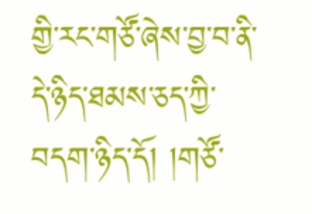གྱི་རང་གཙོ་ཞེས་བྱ་བ་ནི་དེ་ཉིད་ཐམས་ཅད་ཀྱི་བདག་ཉིད་དོ། །གཙོ་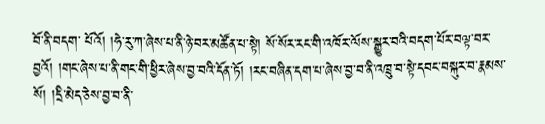བོ་ནི་བདག་ པོའོ། །ཧེ་རུ་ཀ་ཞེས་པ་ནི་ཉེ་བར་མཚོན་པ་སྟེ། སོ་སོར་རང་གི་འཁོར་ལོས་སྒྱུར་བའི་བདག་པོར་བལྟ་བར་བྱའོ། །གང་ཞེས་པ་ནི་གང་གི་ཕྱིར་ཞེས་བྱ་བའི་དོན་ཏོ། །རང་བཞིན་དག་པ་ཞེས་བྱ་བ་ནི་འཁྲུ་བ་སྟེ་དབང་བསྐུར་བ་རྣམས་སོ། །དྲི་མེད་ཅེས་བྱ་བ་ནི་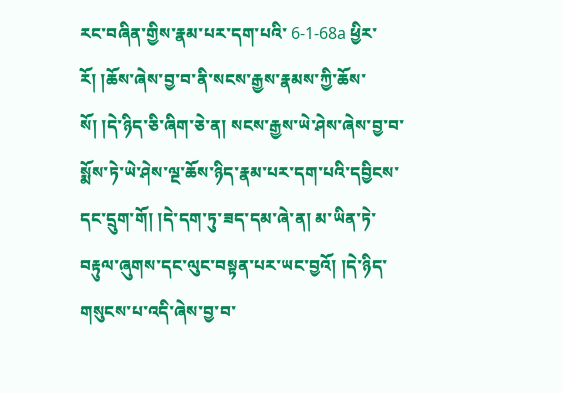རང་བཞིན་གྱིས་རྣམ་པར་དག་པའི་ 6-1-68a ཕྱིར་རོ། །ཆོས་ཞེས་བྱ་བ་ནི་སངས་རྒྱས་རྣམས་ཀྱི་ཆོས་སོ། །དེ་ཉིད་ཅི་ཞིག་ཅེ་ན། སངས་རྒྱས་ཡེ་ཤེས་ཞེས་བྱ་བ་སྨོས་ཏེ་ཡེ་ཤེས་ལྔ་ཆོས་ཉིད་རྣམ་པར་དག་པའི་དབྱིངས་དང་དྲུག་གོ། །དེ་དག་ཏུ་ཟད་དམ་ཞེ་ན། མ་ཡིན་ཏེ་བརྟུལ་ཞུགས་དང་ལུང་བསྟན་པར་ཡང་བྱའོ། །དེ་ཉིད་ གསུངས་པ་འདི་ཞེས་བྱ་བ་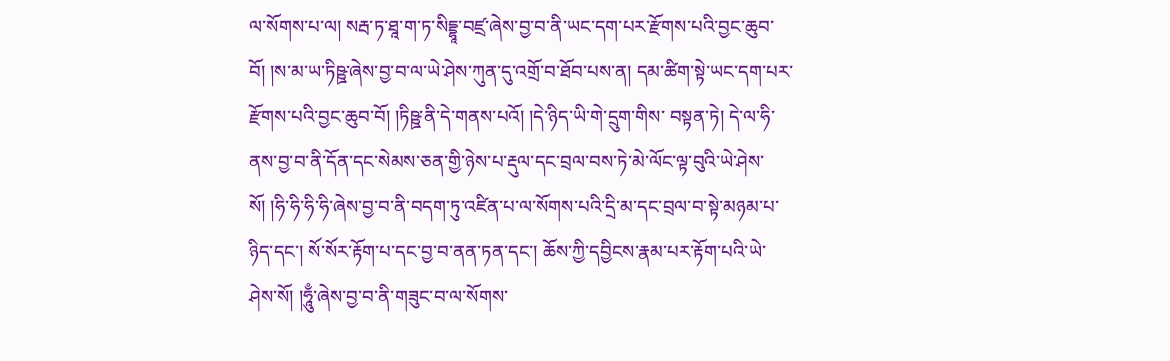ལ་སོགས་པ་ལ། སརྦ་ཏ་ཐཱ་ག་ཏ་སིདྡྷཱ་བཛྲ་ཞེས་བྱ་བ་ནི་ཡང་དག་པར་རྫོགས་པའི་བྱང་ཆུབ་བོ། །ས་མ་ཡ་ཏིཥྛ་ཞེས་བྱ་བ་ལ་ཡེ་ཤེས་ཀུན་དུ་འགྲོ་བ་ཐོབ་པས་ན། དམ་ཚིག་སྟེ་ཡང་དག་པར་རྫོགས་པའི་བྱང་ཆུབ་བོ། །ཏིཥྛ་ནི་དེ་གནས་པའོ། །དེ་ཉིད་ཡི་གེ་དྲུག་གིས་ བསྟན་ཏེ། དེ་ལ་ཧི་ནས་བྱ་བ་ནི་དོན་དང་སེམས་ཅན་གྱི་ཉེས་པ་རྡུལ་དང་བྲལ་བས་ཏེ་མེ་ལོང་ལྟ་བུའི་ཡེ་ཤེས་སོ། །ཧི་ཧི་ཧི་ཧི་ཞེས་བྱ་བ་ནི་བདག་ཏུ་འཛིན་པ་ལ་སོགས་པའི་དྲི་མ་དང་བྲལ་བ་སྟེ་མཉམ་པ་ཉིད་དང་། སོ་སོར་རྟོག་པ་དང་བྱ་བ་ནན་ཏན་དང་། ཆོས་ཀྱི་དབྱིངས་རྣམ་པར་རྟོག་པའི་ཡེ་ ཤེས་སོ། །ཧཱུྃ་ཞེས་བྱ་བ་ནི་གཟུང་བ་ལ་སོགས་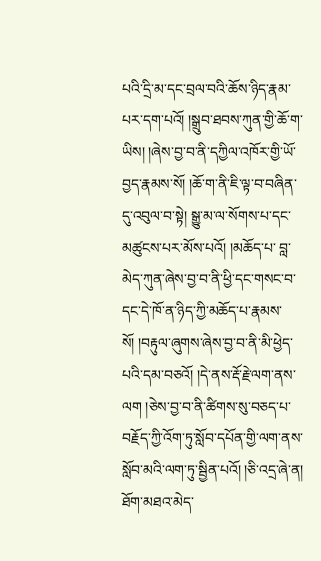པའི་དྲི་མ་དང་བྲལ་བའི་ཆོས་ཉིད་རྣམ་པར་དག་པའོ། །སྒྲུབ་ཐབས་ཀུན་གྱི་ཆོ་ག་ཡིས། །ཞེས་བྱ་བ་ནི་དཀྱིལ་འཁོར་གྱི་ཡོ་བྱད་རྣམས་སོ། །ཆོ་ག་ནི་ཇི་ལྟ་བ་བཞིན་དུ་འབུལ་བ་སྟེ། སྒྱུ་མ་ལ་སོགས་པ་དང་མཚུངས་པར་མོས་པའོ། །མཆོད་པ་ བླ་མེད་ཀུན་ཞེས་བྱ་བ་ནི་ཕྱི་དང་གསང་བ་དང་དེ་ཁོ་ན་ཉིད་ཀྱི་མཆོད་པ་རྣམས་སོ། །བརྟུལ་ཞུགས་ཞེས་བྱ་བ་ནི་མི་ཕྱེད་པའི་དམ་བཅའོ། །དེ་ནས་རྡོ་རྗེ་ལག་ནས་ལག །ཅེས་བྱ་བ་ནི་ཚིགས་སུ་བཅད་པ་བརྗོད་ཀྱི་འོག་ཏུ་སློབ་དཔོན་གྱི་ལག་ནས་སློབ་མའི་ལག་ཏུ་སྦྱིན་པའོ། །ཅི་འདྲ་ཞེ་ན། ཐོག་མཐའ་མེད་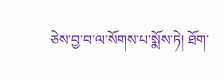ཅེས་བྱ་བ་ལ་སོགས་པ་སྨོས་ཏེ། ཐོག་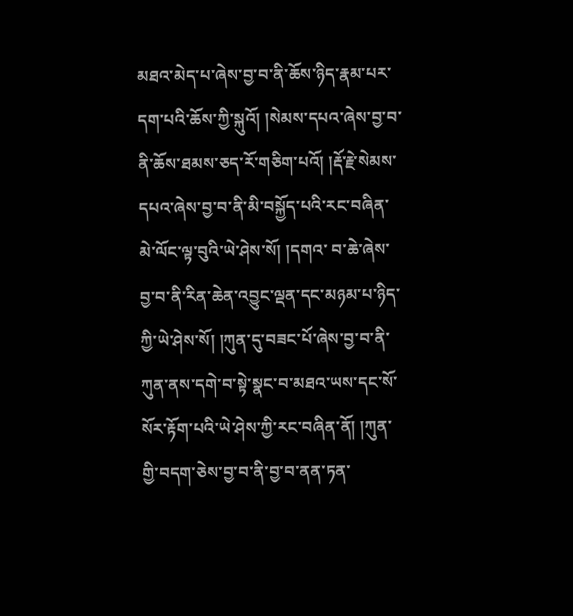མཐའ་མེད་པ་ཞེས་བྱ་བ་ནི་ཆོས་ཉིད་རྣམ་པར་དག་པའི་ཆོས་ཀྱི་སྐུའོ། །སེམས་དཔའ་ཞེས་བྱ་བ་ནི་ཆོས་ཐམས་ཅད་རོ་གཅིག་པའོ། །རྡོ་རྗེ་སེམས་དཔའ་ཞེས་བྱ་བ་ནི་མི་བསྐྱོད་པའི་རང་བཞིན་མེ་ལོང་ལྟ་བུའི་ཡེ་ཤེས་སོ། །དགའ་ བ་ཆེ་ཞེས་བྱ་བ་ནི་རིན་ཆེན་འབྱུང་ལྡན་དང་མཉམ་པ་ཉིད་ཀྱི་ཡེ་ཤེས་སོ། །ཀུན་དུ་བཟང་པོ་ཞེས་བྱ་བ་ནི་ཀུན་ནས་དགེ་བ་སྟེ་སྣང་བ་མཐའ་ཡས་དང་སོ་སོར་རྟོག་པའི་ཡེ་ཤེས་ཀྱི་རང་བཞིན་ནོ། །ཀུན་གྱི་བདག་ཅེས་བྱ་བ་ནི་བྱ་བ་ནན་ཏན་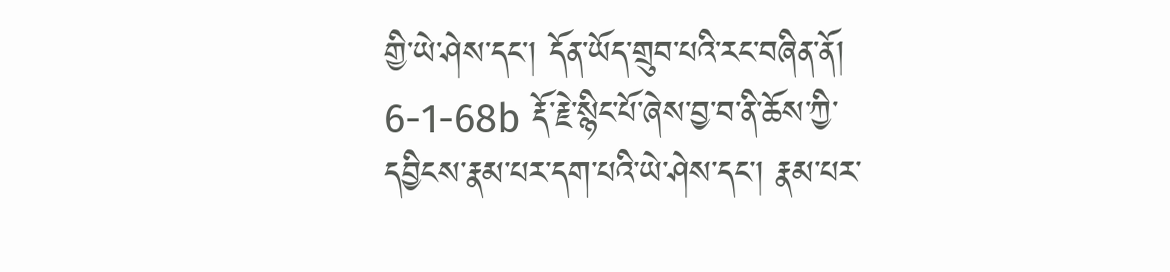གྱི་ཡེ་ཤེས་དང་། དོན་ཡོད་གྲུབ་པའི་རང་བཞིན་ནོ། 6-1-68b རྡོ་རྗེ་སྙིང་པོ་ཞེས་བྱ་བ་ནི་ཆོས་ཀྱི་དབྱིངས་རྣམ་པར་དག་པའི་ཡེ་ཤེས་དང་། རྣམ་པར་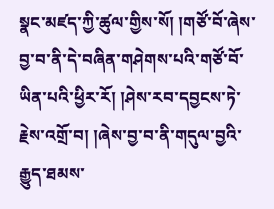སྣང་མཛད་ཀྱི་ཚུལ་གྱིས་སོ། །གཙོ་བོ་ཞེས་བྱ་བ་ནི་དེ་བཞིན་གཤེགས་པའི་གཙོ་བོ་ཡིན་པའི་ཕྱིར་རོ། །ཤེས་རབ་དབྱངས་ཏེ་རྗེས་འགྲོ་བ། །ཞེས་བྱ་བ་ནི་གདུལ་བྱའི་རྒྱུད་ཐམས་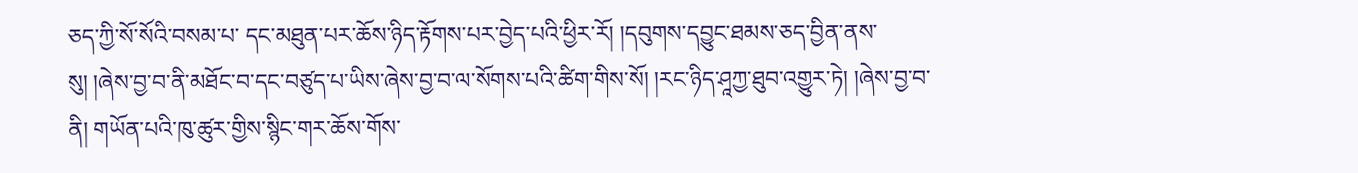ཅད་ཀྱི་སོ་སོའི་བསམ་པ་ དང་མཐུན་པར་ཆོས་ཉིད་རྟོགས་པར་བྱེད་པའི་ཕྱིར་རོ། །དབུགས་དབྱུང་ཐམས་ཅད་བྱིན་ནས་སུ། །ཞེས་བྱ་བ་ནི་མཐོང་བ་དང་བཙུད་པ་ཡིས་ཞེས་བྱ་བ་ལ་སོགས་པའི་ཚིག་གིས་སོ། །རང་ཉིད་ཤཱཀྱ་ཐུབ་འགྱུར་ཏེ། །ཞེས་བྱ་བ་ནི། གཡོན་པའི་ཁུ་ཚུར་གྱིས་སྙིང་གར་ཆོས་གོས་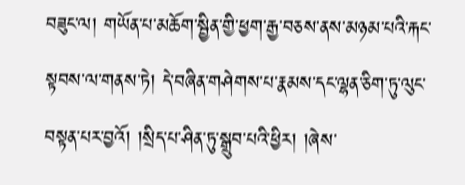བཟུང་ལ། གཡོན་པ་མཆོག་སྦྱིན་གྱི་ཕྱག་རྒྱ་བཅས་ནས་མཉམ་པའི་རྐང་སྟབས་ལ་གནས་ཏེ། དེ་བཞིན་གཤེགས་པ་རྣམས་དང་ལྷན་ཅིག་ཏུ་ལུང་བསྟན་པར་བྱའོ། །སྲིད་པ་ཤིན་ཏུ་སྒྲུབ་པའི་ཕྱིར། །ཞེས་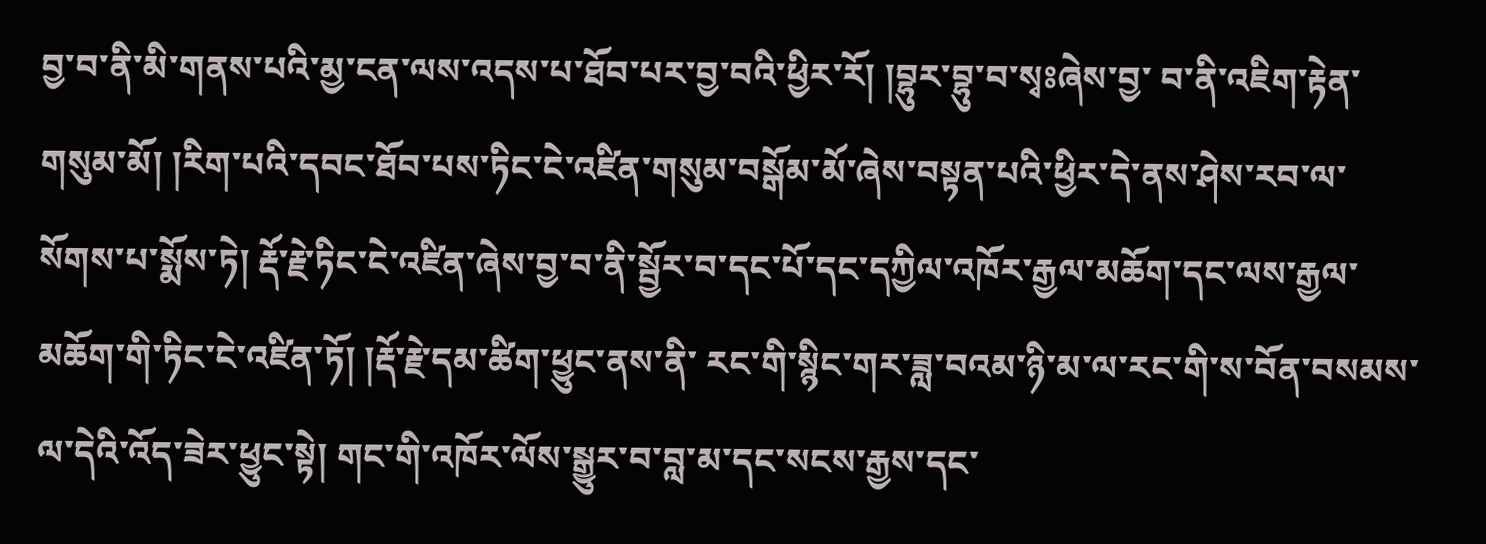བྱ་བ་ནི་མི་གནས་པའི་མྱ་ངན་ལས་འདས་པ་ཐོབ་པར་བྱ་བའི་ཕྱིར་རོ། །བྷུར་བྷུ་བ་སྭཿཞེས་བྱ་ བ་ནི་འཇིག་རྟེན་གསུམ་མོ། །རིག་པའི་དབང་ཐོབ་པས་ཏིང་ངེ་འཛིན་གསུམ་བསྒོམ་མོ་ཞེས་བསྟན་པའི་ཕྱིར་དེ་ནས་ཤེས་རབ་ལ་སོགས་པ་སྨོས་ཏེ། རྡོ་རྗེ་ཏིང་ངེ་འཛིན་ཞེས་བྱ་བ་ནི་སྦྱོར་བ་དང་པོ་དང་དཀྱིལ་འཁོར་རྒྱལ་མཆོག་དང་ལས་རྒྱལ་མཆོག་གི་ཏིང་ངེ་འཛིན་ཏོ། །རྡོ་རྗེ་དམ་ཚིག་ཕྱུང་ནས་ནི་ རང་གི་སྙིང་གར་ཟླ་བའམ་ཉི་མ་ལ་རང་གི་ས་བོན་བསམས་ལ་དེའི་འོད་ཟེར་ཕྱུང་སྟེ། གང་གི་འཁོར་ལོས་སྒྱུར་བ་བླ་མ་དང་སངས་རྒྱས་དང་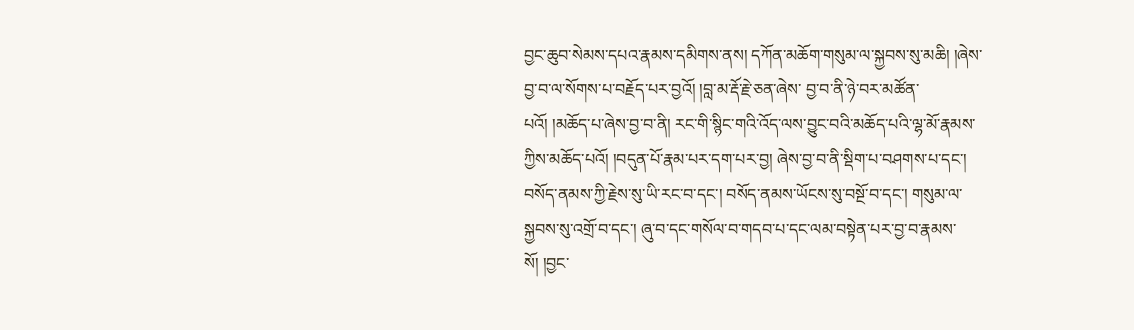བྱང་ཆུབ་སེམས་དཔའ་རྣམས་དམིགས་ནས། དཀོན་མཆོག་གསུམ་ལ་སྐྱབས་སུ་མཆི། །ཞེས་བྱ་བ་ལ་སོགས་པ་བརྗོད་པར་བྱའོ། །བླ་མ་རྡོ་རྗེ་ཅན་ཞེས་ བྱ་བ་ནི་ཉེ་བར་མཚོན་པའོ། །མཆོད་པ་ཞེས་བྱ་བ་ནི། རང་གི་སྙིང་གའི་འོད་ལས་བྱུང་བའི་མཆོད་པའི་ལྷ་མོ་རྣམས་ཀྱིས་མཆོད་པའོ། །བདུན་པོ་རྣམ་པར་དག་པར་བྱ། ཞེས་བྱ་བ་ནི་སྡིག་པ་བཤགས་པ་དང་། བསོད་ནམས་ཀྱི་རྗེས་སུ་ཡི་རང་བ་དང་། བསོད་ནམས་ཡོངས་སུ་བསྔོ་བ་དང་། གསུམ་ལ་སྐྱབས་སུ་འགྲོ་བ་དང་། ཞུ་བ་དང་གསོལ་བ་གདབ་པ་དང་ལམ་བསྟེན་པར་བྱ་བ་རྣམས་སོ། །བྱང་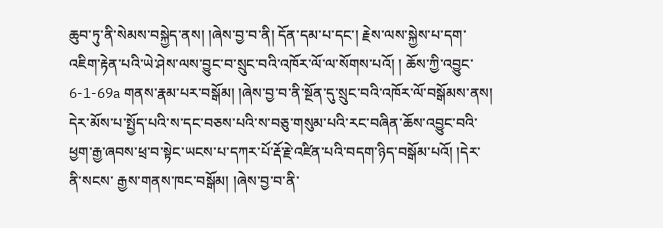ཆུབ་ཏུ་ནི་སེམས་བསྐྱེད་ནས། །ཞེས་བྱ་བ་ནི། དོན་དམ་པ་དང་། རྗེས་ལས་སྐྱེས་པ་དག་འཇིག་རྟེན་པའི་ཡེ་ཤེས་ལས་བྱུང་བ་སྲུང་བའི་འཁོར་ལོ་ལ་སོགས་པའོ། ། ཆོས་ཀྱི་འབྱུང་ 6-1-69a གནས་རྣམ་པར་བསྒོམ། །ཞེས་བྱ་བ་ནི་སྔོན་དུ་སྲུང་བའི་འཁོར་ལོ་བསྒོམས་ནས། དེར་མོས་པ་སྤྱོད་པའི་ས་དང་བཅས་པའི་ས་བཅུ་གསུམ་པའི་རང་བཞིན་ཆོས་འབྱུང་བའི་ཕྱག་རྒྱ་ཞབས་ཕྲ་བ་སྟེང་ཡངས་པ་དཀར་པོ་རྡོ་རྗེ་འཛིན་པའི་བདག་ཉིད་བསྒོམ་པའོ། །དེར་ནི་སངས་ རྒྱས་གནས་ཁང་བསྒོམ། །ཞེས་བྱ་བ་ནི་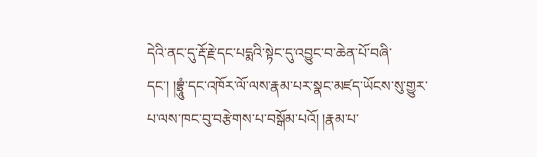དེའི་ནང་དུ་རྡོ་རྗེ་དང་པདྨའི་སྟེང་དུ་འབྱུང་བ་ཆེན་པོ་བཞི་དང་། །བྷྲཱུཾ་དང་འཁོར་ལོ་ལས་རྣམ་པར་སྣང་མཛད་ཡོངས་སུ་གྱུར་པ་ལས་ཁང་བུ་བརྩེགས་པ་བསྒོམ་པའོ། །རྣམ་པ་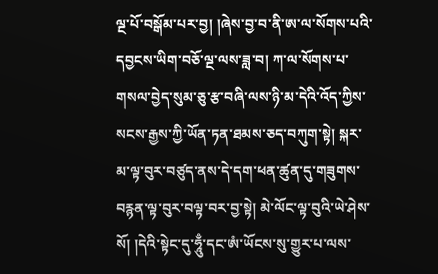ལྔ་པོ་བསྒོམ་པར་བྱ། །ཞེས་བྱ་བ་ནི་ཨ་ལ་སོགས་པའི་དབྱངས་ཡིག་བཅོ་ལྔ་ལས་ཟླ་བ། ཀ་ལ་སོགས་པ་གསལ་བྱེད་སུམ་ཅུ་རྩ་བཞི་ལས་ཉི་མ་དེའི་འོད་ཀྱིས་སངས་རྒྱས་ཀྱི་ཡོན་ཏན་ཐམས་ཅད་བཀུག་སྟེ། སྐར་མ་ལྟ་བུར་བཙུད་ནས་དེ་དག་ཕན་ཚུན་དུ་གཟུགས་བརྙན་ལྟ་བུར་བལྟ་བར་བྱ་སྟེ། མེ་ལོང་ལྟ་བུའི་ཡེ་ཤེས་སོ། །དེའི་སྟེང་དུ་ཧཱུྃ་དང་ཨཾ་ཡོངས་སུ་གྱུར་པ་ལས་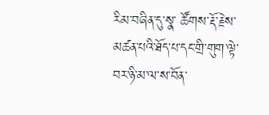རིམ་བཞིན་དུ་སྣ་ ཚོགས་རྡོ་རྗེས་མཚན་པའི་ཐོད་པ་དང་གྲི་གུག་ལྟེ་བར་ཉི་མ་ལ་ས་བོན་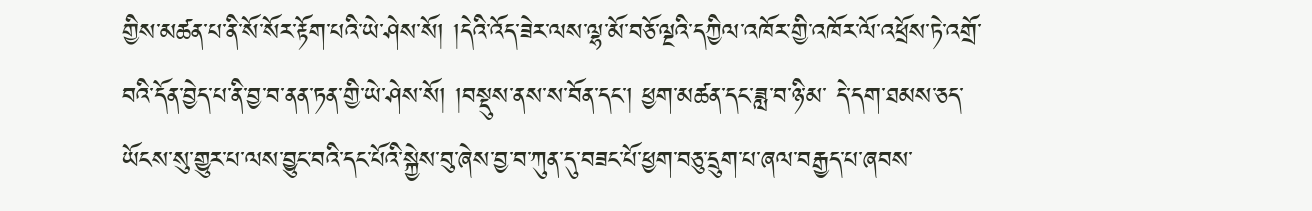གྱིས་མཚན་པ་ནི་སོ་སོར་རྟོག་པའི་ཡེ་ཤེས་སོ། །དེའི་འོད་ཟེར་ལས་ལྷ་མོ་བཅོ་ལྔའི་དཀྱིལ་འཁོར་གྱི་འཁོར་ལོ་འཕྲོས་ཏེ་འགྲོ་བའི་དོན་བྱེད་པ་ནི་བྱ་བ་ནན་ཏན་གྱི་ཡེ་ཤེས་སོ། །བསྡུས་ནས་ས་བོན་དང་། ཕྱག་མཚན་དང་ཟླ་བ་ཉི་མ་ དེ་དག་ཐམས་ཅད་ཡོངས་སུ་གྱུར་པ་ལས་བྱུང་བའི་དང་པོའི་སྐྱེས་བུ་ཞེས་བྱ་བ་ཀུན་དུ་བཟང་པོ་ཕྱག་བཅུ་དྲུག་པ་ཞལ་བརྒྱད་པ་ཞབས་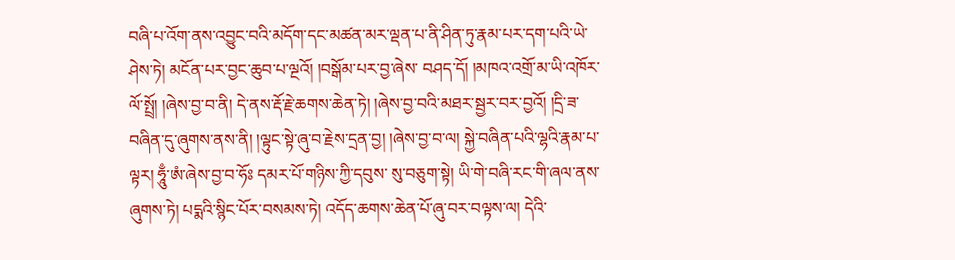བཞི་པ་འོག་ནས་འབྱུང་བའི་མདོག་དང་མཚན་མར་ལྡན་པ་ནི་ཤིན་ཏུ་རྣམ་པར་དག་པའི་ཡེ་ཤེས་ཏེ། མངོན་པར་བྱང་ཆུབ་པ་ལྔའོ། །བསྒོམ་པར་བྱ་ཞེས་ བཤད་དོ། །མཁའ་འགྲོ་མ་ཡི་འཁོར་ལོ་སྤྲོ། །ཞེས་བྱ་བ་ནི། དེ་ནས་རྡོ་རྗེ་ཆགས་ཆེན་ཏེ། །ཞེས་བྱ་བའི་མཐར་སྦྱར་བར་བྱའོ། །དྲི་ཟ་བཞིན་དུ་ཞུགས་ནས་ནི། །ལྟུང་སྟེ་ཞུ་བ་རྗེས་དྲན་བྱ། །ཞེས་བྱ་བ་ལ། སྐྱེ་བཞིན་པའི་ལྷའི་རྣམ་པ་ལྟར། ཧཱུྃ་ཨཾ་ཞེས་བྱ་བ་ཧོཿ དམར་པོ་གཉིས་ཀྱི་དབུས་ སུ་བཅུག་སྟེ། ཡི་གེ་བཞི་རང་གི་ཞལ་ནས་ཞུགས་ཏེ། པདྨའི་སྙིང་པོར་བསམས་ཏེ། འདོད་ཆགས་ཆེན་པོ་ཞུ་བར་བལྟས་ལ། དེའི་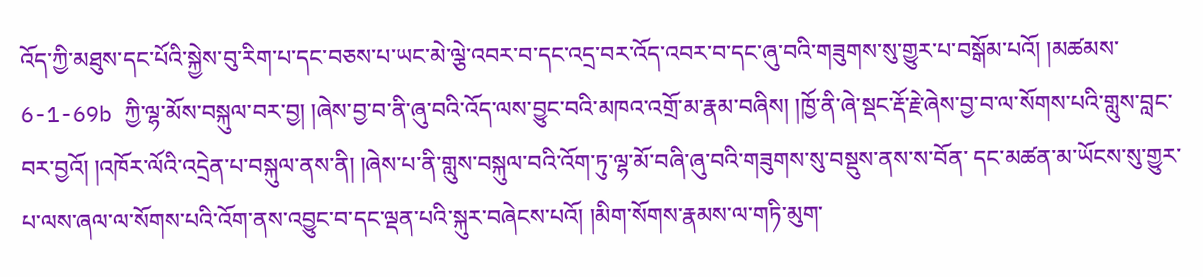འོད་ཀྱི་མཐུས་དང་པོའི་སྐྱེས་བུ་རིག་པ་དང་བཅས་པ་ཡང་མེ་ལྕེ་འབར་བ་དང་འདྲ་བར་འོད་འབར་བ་དང་ཞུ་བའི་གཟུགས་སུ་གྱུར་པ་བསྒོམ་པའོ། །མཚམས་ 6-1-69b ཀྱི་ལྷ་མོས་བསྐུལ་བར་བྱ། །ཞེས་བྱ་བ་ནི་ཞུ་བའི་འོད་ལས་བྱུང་བའི་མཁའ་འགྲོ་མ་རྣམ་བཞིས། །ཁྱོ་ནི་ཞེ་སྡང་རྡོ་རྗེ་ཞེས་བྱ་བ་ལ་སོགས་པའི་གླུས་བླང་བར་བྱའོ། །འཁོར་ལོའི་འདྲེན་པ་བསྐུལ་ནས་ནི། །ཞེས་པ་ནི་གླུས་བསྐུལ་བའི་འོག་ཏུ་ལྷ་མོ་བཞི་ཞུ་བའི་གཟུགས་སུ་བསྡུས་ནས་ས་བོན་ དང་མཚན་མ་ཡོངས་སུ་གྱུར་པ་ལས་ཞལ་ལ་སོགས་པའི་འོག་ནས་འབྱུང་བ་དང་ལྡན་པའི་སྐུར་བཞེངས་པའོ། །མིག་སོགས་རྣམས་ལ་གཏི་མུག་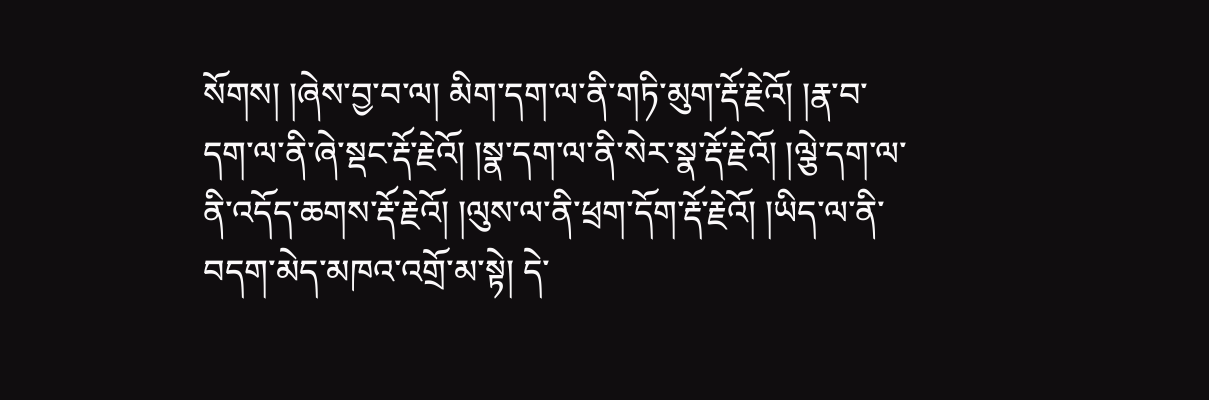སོགས། །ཞེས་བྱ་བ་ལ། མིག་དག་ལ་ནི་གཏི་མུག་རྡོ་རྗེའོ། །རྣ་བ་དག་ལ་ནི་ཞེ་སྡང་རྡོ་རྗེའོ། །སྣ་དག་ལ་ནི་སེར་སྣ་རྡོ་རྗེའོ། །ལྕེ་དག་ལ་ ནི་འདོད་ཆགས་རྡོ་རྗེའོ། །ལུས་ལ་ནི་ཕྲག་དོག་རྡོ་རྗེའོ། །ཡིད་ལ་ནི་བདག་མེད་མཁའ་འགྲོ་མ་སྟེ། དེ་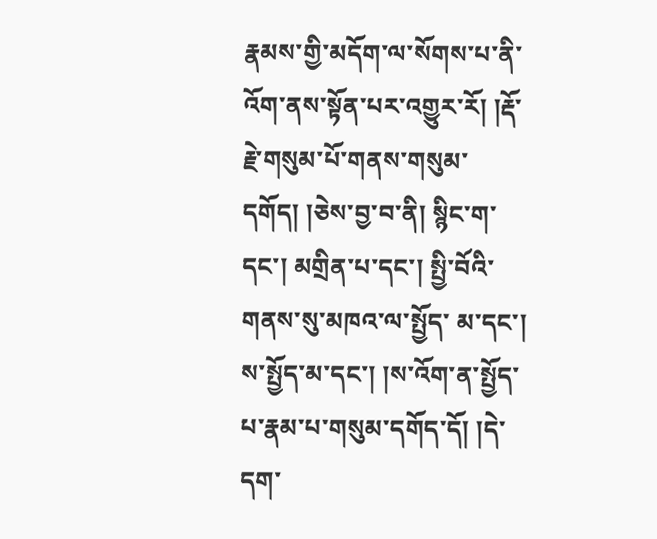རྣམས་གྱི་མདོག་ལ་སོགས་པ་ནི་འོག་ནས་སྟོན་པར་འགྱུར་རོ། །རྡོ་རྗེ་གསུམ་པོ་གནས་གསུམ་དགོད། །ཅེས་བྱ་བ་ནི། སྙིང་ག་དང་། མགྲིན་པ་དང་། སྤྱི་བོའི་གནས་སུ་མཁའ་ལ་སྤྱོད་ མ་དང་། ས་སྤྱོད་མ་དང་། །ས་འོག་ན་སྤྱོད་པ་རྣམ་པ་གསུམ་དགོད་དོ། །དེ་དག་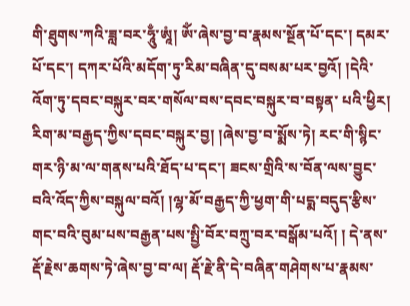གི་ཐུགས་ཀའི་ཟླ་བར་ཧཱུྃ་ཨཱཾ། ཨོཾ་ཞེས་བྱ་བ་རྣམས་སྔོན་པོ་དང་། དམར་པོ་དང་། དཀར་པོའི་མདོག་ཏུ་རིམ་བཞིན་དུ་བསམ་པར་བྱའོ། །དེའི་འོག་ཏུ་དབང་བསྐུར་བར་གསོལ་བས་དབང་བསྐུར་བ་བསྟན་ པའི་ཕྱིར། རིག་མ་བརྒྱད་ཀྱིས་དབང་བསྐུར་བྱ། །ཞེས་བྱ་བ་སྨོས་ཏེ། རང་གི་སྙིང་གར་ཉི་མ་ལ་གནས་པའི་ཐོད་པ་དང་། ཟངས་གྲིའི་ས་བོན་ལས་བྱུང་བའི་འོད་ཀྱིས་བསྐུལ་བའོ། །ལྷ་མོ་བརྒྱད་ཀྱི་ཕྱག་གི་པདྨ་བདུད་རྩིས་གང་བའི་བུམ་པས་བརྒྱན་པས་སྤྱི་བོར་བཀྲུ་བར་བསྒོམ་པའོ། ། དེ་ནས་རྡོ་རྗེས་ཆགས་ཏེ་ཞེས་བྱ་བ་ལ། རྡོ་རྗེ་ནི་དེ་བཞིན་གཤེགས་པ་རྣམས་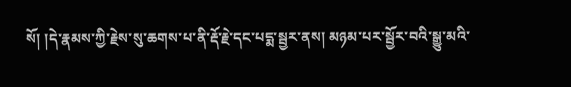སོ། །དེ་རྣམས་ཀྱི་རྗེས་སུ་ཆགས་པ་ནི་རྡོ་རྗེ་དང་པདྨ་སྦྱར་ནས། མཉམ་པར་སྦྱོར་བའི་སྒྱུ་མའི་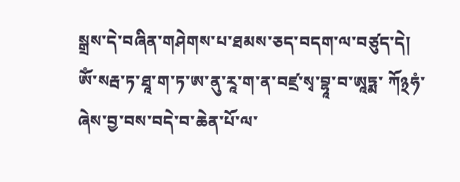སྒྲས་དེ་བཞིན་གཤེགས་པ་ཐམས་ཅད་བདག་ལ་བཙུད་དེ། ཨོཾ་སརྦ་ཏ་ཐཱ་ག་ཏ་ཨ་ནུ་རཱ་ག་ན་བཛྲ་སྭ་བྷཱ་བ་ཨཱཏྨ་ ཀོ྅ཧཾ་ཞེས་བྱ་བས་བདེ་བ་ཆེན་པོ་ལ་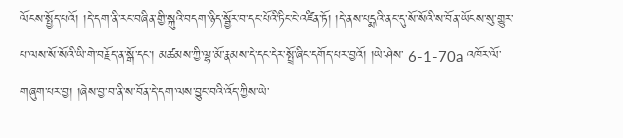ལོངས་སྤྱོད་པའོ། །དེ་དག་ནི་རང་བཞིན་གྱི་སྐུའི་བདག་ཉིད་སྦྱོར་བ་དང་པོའི་ཏིང་ངེ་འཛིན་ཏོ། །དེ་ནས་པདྨའི་ནང་དུ་སོ་སོའི་ས་བོན་ཡོངས་སུ་གྱུར་པ་ལས་སོ་སོའི་ཡི་གེ་བརྗོད་ན་སྒོ་དང་། མཚམས་ཀྱི་ལྷ་མོ་རྣམས་དེ་དང་དེར་སྤྲོ་ཞིང་དགོད་པར་བྱའོ། །ཡེ་ཤེས་ 6-1-70a འཁོར་ལོ་གཞུག་པར་བྱ། །ཞེས་བྱ་བ་ནི་ས་བོན་དེ་དག་ལས་བྱུང་བའི་འོད་ཀྱིས་ཡེ་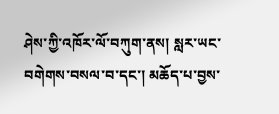ཤེས་ཀྱི་འཁོར་ལོ་བཀུག་ནས། སླར་ཡང་བགེགས་བསལ་བ་དང་། མཆོད་པ་བྱས་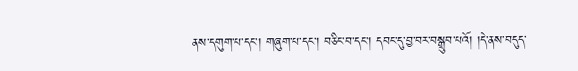ནས་དགུག་པ་དང་། གཞུག་པ་དང་། བཅིང་བ་དང་། དབང་དུ་བྱ་བར་བསྒྲུབ་པའོ། །དེ་ནས་བདུད་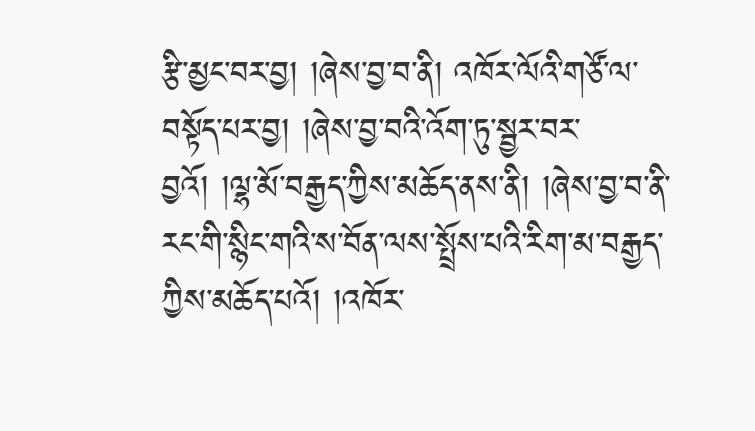རྩི་མྱང་བར་བྱ། །ཞེས་བྱ་བ་ནི། འཁོར་ལོའི་གཙོ་ལ་བསྟོད་པར་བྱ། །ཞེས་བྱ་བའི་འོག་ཏུ་སྦྱར་བར་བྱའོ། །ལྷ་མོ་བརྒྱད་ཀྱིས་མཆོད་ནས་ནི། །ཞེས་བྱ་བ་ནི་རང་གི་སྙིང་གའི་ས་བོན་ལས་སྤྲོས་པའི་རིག་མ་བརྒྱད་ཀྱིས་མཆོད་པའོ། །འཁོར་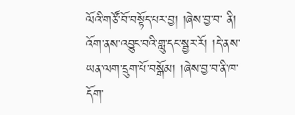ལོའི་གཙོ་བོ་བསྟོད་པར་བྱ། །ཞེས་བྱ་བ་ ནི། འོག་ནས་འབྱུང་བའི་གླུ་དང་སྦྱར་རོ། །དེ་ནས་ཡན་ལག་དྲུག་པོ་བསྒོམ། །ཞེས་བྱ་བ་ནི་ཁ་དོག་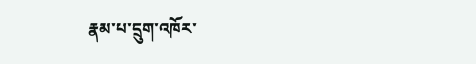རྣམ་པ་དྲུག་འཁོར་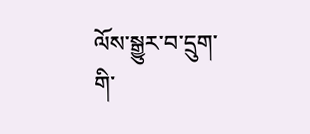ལོས་སྒྱུར་བ་དྲུག་གི་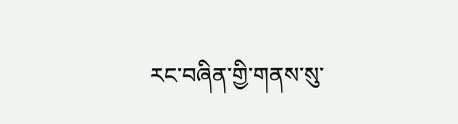རང་བཞིན་གྱི་གནས་སུ་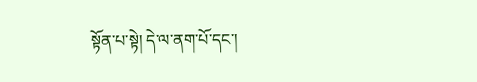སྟོན་པ་སྟེ། དེ་ལ་ནག་པོ་དང་།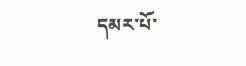དམར་པོ་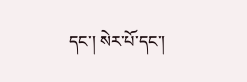དང་། སེར་པོ་དང་།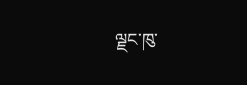ལྗང་ཁུ་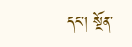དང་། སྔོན་